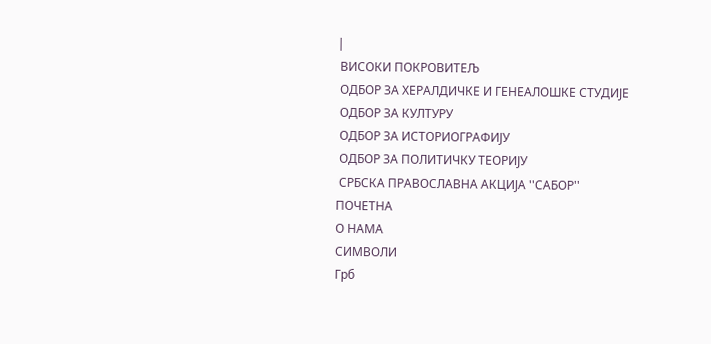|
 ВИСОКИ ПОКРОВИТЕЉ
 ОДБОР ЗА ХЕРАЛДИЧКЕ И ГЕНЕАЛОШКЕ СТУДИЈЕ
 ОДБОР ЗА КУЛТУРУ
 ОДБОР ЗА ИСТОРИОГРАФИЈУ
 ОДБОР ЗА ПОЛИТИЧКУ ТЕОРИЈУ
 СРБСКА ПРАВОСЛАВНА АКЦИЈА ''САБОР''
ПОЧЕТНА
О НАМА
СИМВОЛИ
Грб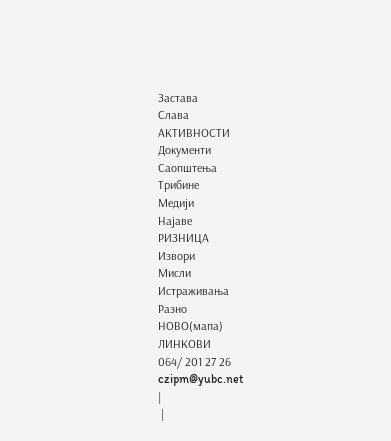Застава
Слава
АКТИВНОСТИ
Документи
Саопштења
Трибине
Медији
Најаве
РИЗНИЦА
Извори
Мисли
Истраживања
Разно
НОВО(мапа)
ЛИНКОВИ
064/ 201 27 26
czipm@yubc.net
|
 |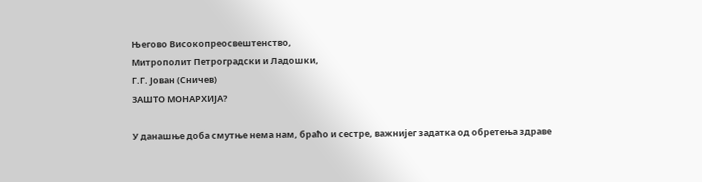Његово Високопреосвештенство,
Митрополит Петроградски и Ладошки,
Г.Г. Јован (Сничев)
ЗАШТО МОНАРХИЈА?

У данашње доба смутње нема нам, браћо и сестре, важнијег задатка од обретења здраве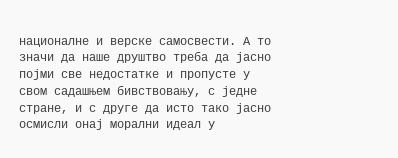националне и верске самосвести. А то значи да наше друштво треба да јасно појми све недостатке и пропусте у свом садашњем бивствовању, с једне стране, и с друге да исто тако јасно осмисли онај морални идеал у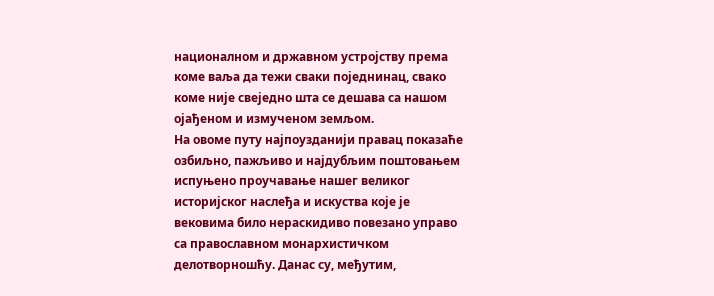националном и државном устројству према коме ваља да тежи сваки поједнинац, свако коме није свеједно шта се дешава са нашом ојађеном и измученом земљом.
На овоме путу најпоузданији правац показаће озбиљно, пажљиво и најдубљим поштовањем испуњено проучавање нашег великог историјског наслеђа и искуства које је вековима било нераскидиво повезано управо са православном монархистичком делотворношћу. Данас су, међутим,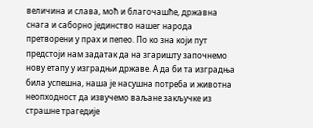величина и слава, моћ и благочашће, државна снага и саборно јединство нашег народа претворени у прах и пепео. По ко зна који пут предстоји нам задатак да на згаришту започнемо нову етапу у изградњи државе. А да би та изградња била успешна, наша је насушна потреба и животна неопходност да извучемо ваљане закључке из страшне трагедије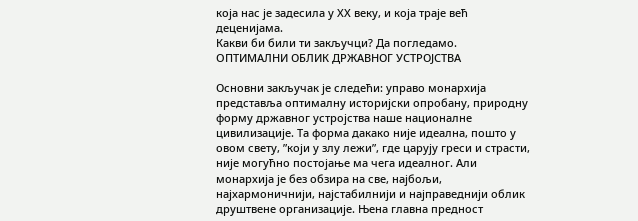која нас је задесила у ХХ веку, и која траје већ деценијама.
Какви би били ти закључци? Да погледамо.
OПТИМАЛНИ ОБЛИК ДРЖАВНОГ УСТРОЈСТВА

Основни закључак је следећи: управо монархија представља оптималну историјски опробану, природну форму државног устројства наше националне цивилизације. Та форма дакако није идеална, пошто у овом свету, ”који у злу лежи”, где царују греси и страсти, није могућно постојање ма чега идеалног. Али монархија је без обзира на све, најбољи, најхармоничнији, најстабилнији и најправеднији облик друштвене организације. Њена главна предност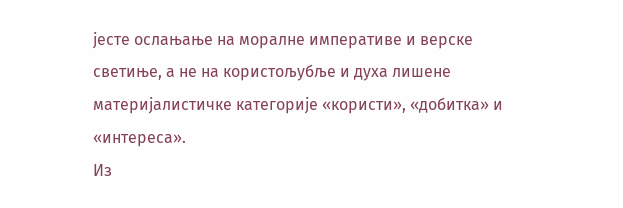јесте ослањање на моралне императиве и верске светиње, а не на користољубље и духа лишене материјалистичке категорије «користи», «добитка» и «интереса».
Из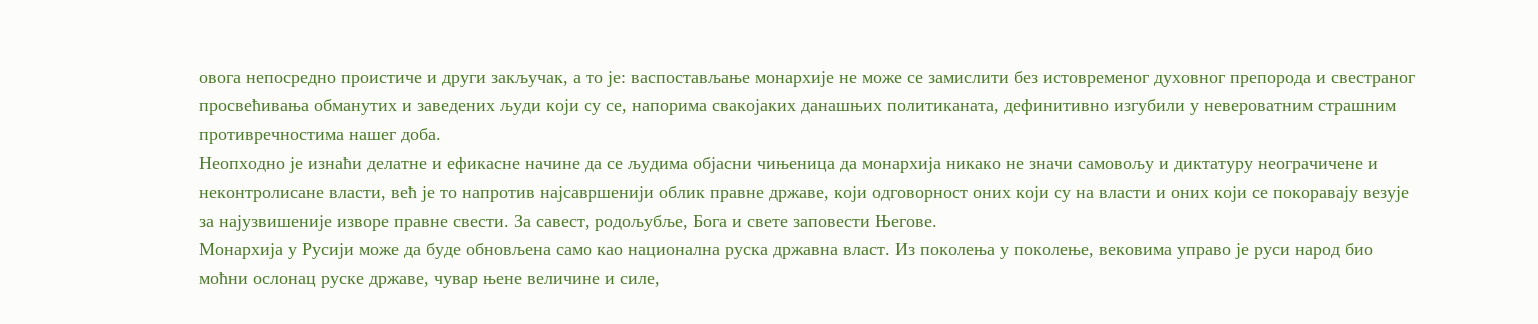овога непосредно проистиче и други закључак, а то је: васпостављање монархије не може се замислити без истовременог духовног препорода и свестраног просвећивања обманутих и заведених људи који су се, напорима свакојаких данашњих политиканата, дефинитивно изгубили у невероватним страшним противречностима нашег доба.
Неопходно је изнаћи делатне и ефикасне начине да се људима објасни чињеница да монархија никако не значи самовољу и диктатуру неограчичене и неконтролисане власти, већ је то напротив најсавршенији облик правне државе, који одговорност оних који су на власти и оних који се покоравају везује за најузвишеније изворе правне свести. За савест, родољубље, Бога и свете заповести Његове.
Монархија у Русији може да буде обновљена само као национална руска државна власт. Из поколења у поколење, вековима управо је руси народ био моћни ослонац руске државе, чувар њене величине и силе,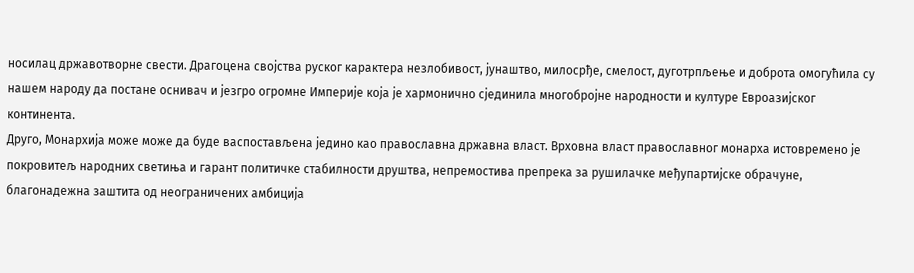носилац државотворне свести. Драгоцена својства руског карактера незлобивост, јунаштво, милосрђе, смелост, дуготрпљење и доброта омогућила су нашем народу да постане оснивач и језгро огромне Империје која је хармонично сјединила многобројне народности и културе Евроазијског континента.
Друго, Монархија може може да буде васпостављена једино као православна државна власт. Врховна власт православног монарха истовремено је покровитељ народних светиња и гарант политичке стабилности друштва, непремостива препрека за рушилачке међупартијске обрачуне, благонадежна заштита од неограничених амбиција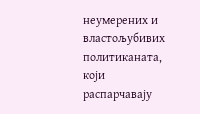неумерених и властољубивих политиканата, који распарчавају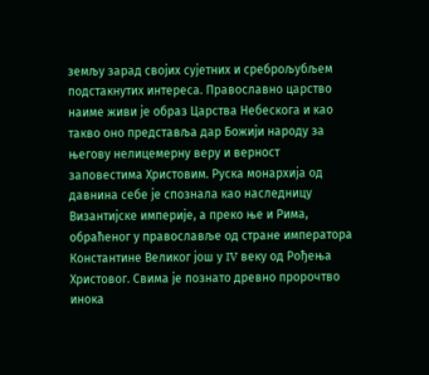земљу зарад својих сујетних и среброљубљем подстакнутих интереса. Православно царство наиме живи је образ Царства Небескога и као такво оно представља дар Божији народу за његову нелицемерну веру и верност заповестима Христовим. Руска монархија од давнина себе је спознала као наследницу Византијске империје, а преко ње и Рима, обраћеног у православље од стране императора Константине Великог још у IV веку од Рођења Христовог. Свима је познато древно пророчтво инока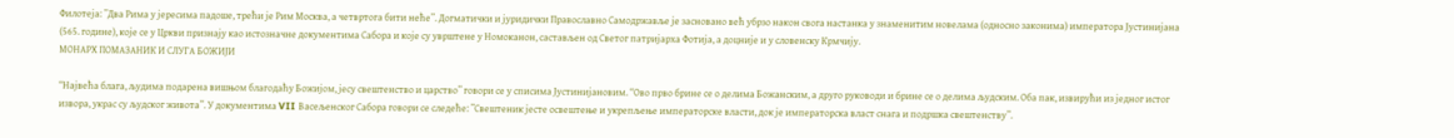Филотеја: ”Два Рима у јересима падоше, трећи је Рим Москва, а четвртога бити неће”. Догматички и јуридички Православно Самодржавље је засновано већ убрзо након свога настанка у знаменитим новелама (односно законима) императора Јустинијана (565. године), које се у Цркви признају као истозначне документима Сабора и које су уврштене у Номоканон, састављен од Светог патријарха Фотија, а доцније и у словенску Крмчију.
МОНАРХ ПОМАЗАНИК И СЛУГА БОЖИЈИ

“Највећа блага, људима подарена вишњом благодаћу Божијом, јесу свештенство и царство” говори се у списима Јустинијановим. “Ово прво брине се о делима Божанским, а друго руководи и брине се о делима људским. Оба пак, извирући из једног истог извора, украс су људског живота”. У документима VII Васељенског Сабора говори се следеће: ”Свештеник јесте освештење и укрепљење императорске власти, док је императорска власт снага и подршка свештенству”.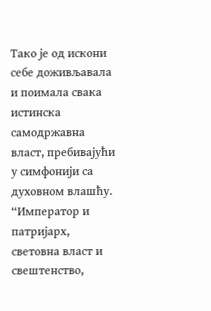Тако је од искони себе доживљавала и поимала свака истинска самодржавна власт, пребивајући у симфонији са духовном влашћу. “Император и патријарх, световна власт и свештенство,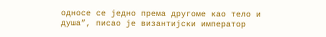односе се једно према другоме као тело и душа”, писао је византијски император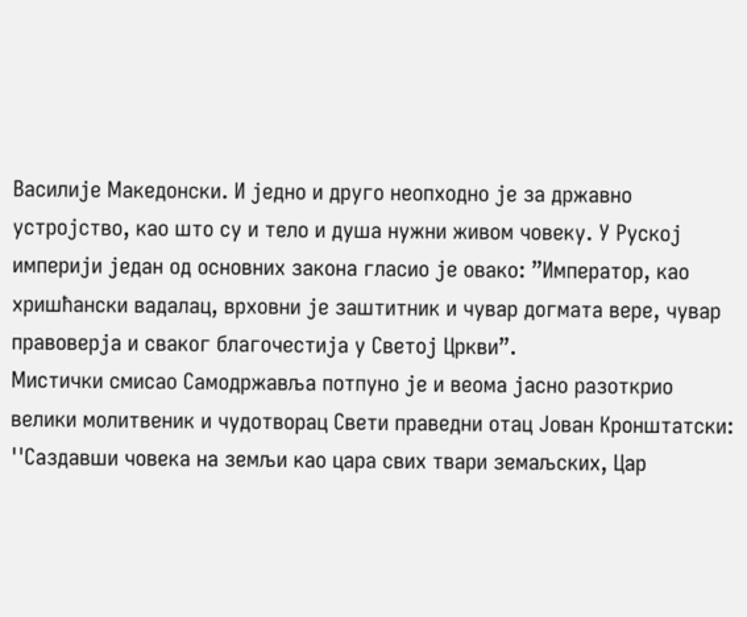Василије Македонски. И једно и друго неопходно је за државно устројство, као што су и тело и душа нужни живом човеку. У Руској империји један од основних закона гласио је овако: ”Император, као хришћански вадалац, врховни је заштитник и чувар догмата вере, чувар правоверја и сваког благочестија у Светој Цркви”.
Мистички смисао Самодржавља потпуно је и веома јасно разоткрио велики молитвеник и чудотворац Свети праведни отац Јован Кронштатски: ''Саздавши човека на земљи као цара свих твари земаљских, Цар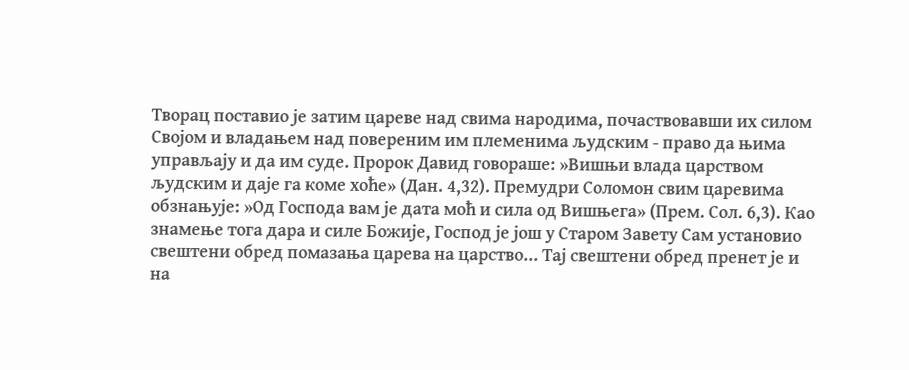Творац поставио је затим цареве над свима народима, почаствовавши их силом Својом и владањем над повереним им племенима људским - право да њима управљају и да им суде. Пророк Давид говораше: »Вишњи влада царством људским и даје га коме хоће» (Дан. 4,32). Премудри Соломон свим царевима обзнањује: »Од Господа вам је дата моћ и сила од Вишњега» (Прем. Сол. 6,3). Као знамење тога дара и силе Божије, Господ је још у Старом Завету Сам установио свештени обред помазања царева на царство... Тај свештени обред пренет је и на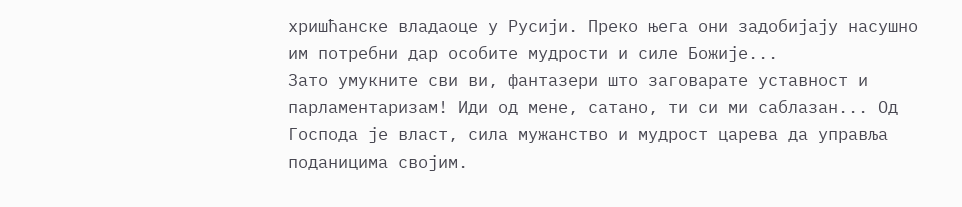хришћанске владаоце у Русији. Преко њега они задобијају насушно им потребни дар особите мудрости и силе Божије...
Зато умукните сви ви, фантазери што заговарате уставност и парламентаризам! Иди од мене, сатано, ти си ми саблазан... Од Господа је власт, сила мужанство и мудрост царева да управља поданицима својим.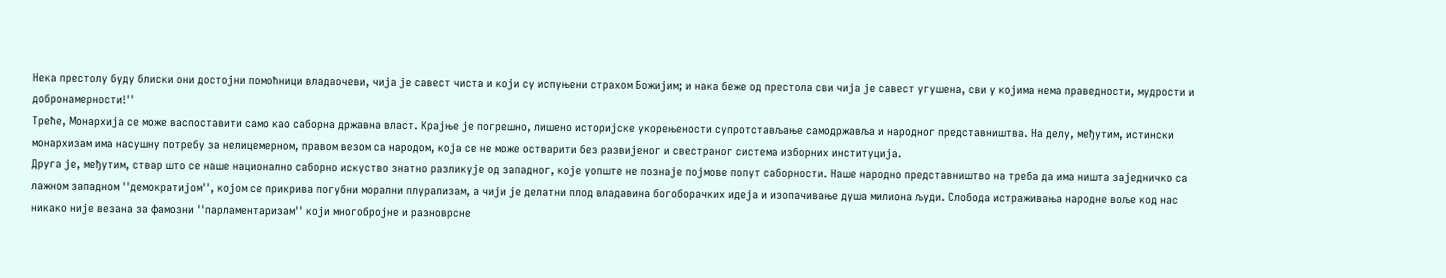Нека престолу буду блиски они достојни помоћници владаочеви, чија је савест чиста и који су испуњени страхом Божијим; и нака беже од престола сви чија је савест угушена, сви у којима нема праведности, мудрости и добронамерности!''
Треће, Монархија се може васпоставити само као саборна државна власт. Крајње је погрешно, лишено историјске укорењености супротстављање самодржавља и народног представништва. На делу, међутим, истински монархизам има насушну потребу за нелицемерном, правом везом са народом, која се не може остварити без развијеног и свестраног система изборних институција.
Друга је, међутим, ствар што се наше национално саборно искуство знатно разликује од западног, које уопште не познаје појмове попут саборности. Наше народно представништво на треба да има ништа заједничко са лажном западном ''демократијом'', којом се прикрива погубни морални плурализам, а чији је делатни плод владавина богоборачких идеја и изопачивање душа милиона људи. Слобода истраживања народне воље код нас никако није везана за фамозни ''парламентаризам'' који многобројне и разноврсне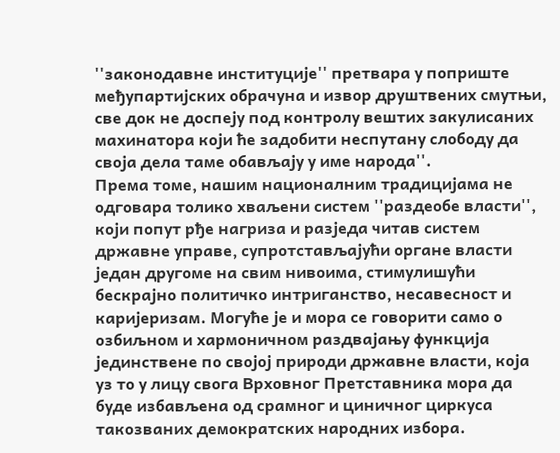''законодавне институције'' претвара у поприште међупартијских обрачуна и извор друштвених смутњи, све док не доспеју под контролу вештих закулисаних махинатора који ће задобити неспутану слободу да своја дела таме обављају у име народа''.
Према томе, нашим националним традицијама не одговара толико хваљени систем ''раздеобе власти'', који попут рђе нагриза и разједа читав систем државне управе, супротстављајући органе власти један другоме на свим нивоима, стимулишући бескрајно политичко интриганство, несавесност и каријеризам. Могуће је и мора се говорити само о озбиљном и хармоничном раздвајању функција јединствене по својој природи државне власти, која уз то у лицу свога Врховног Претставника мора да буде избављена од срамног и циничног циркуса такозваних демократских народних избора.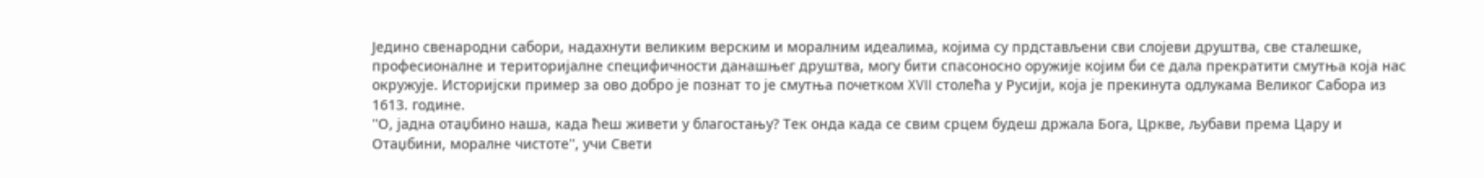Једино свенародни сабори, надахнути великим верским и моралним идеалима, којима су прдстављени сви слојеви друштва, све сталешке, професионалне и територијалне специфичности данашњег друштва, могу бити спасоносно оружије којим би се дала прекратити смутња која нас окружује. Историјски пример за ово добро је познат то је смутња почетком XVII столећа у Русији, која је прекинута одлукама Великог Сабора из 1613. године.
''О, јадна отаџбино наша, када ћеш живети у благостању? Тек онда када се свим срцем будеш држала Бога, Цркве, љубави према Цару и Отаџбини, моралне чистоте'', учи Свети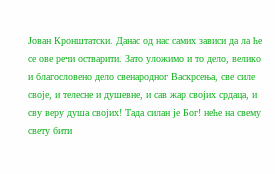Јован Кронштатски. Данас од нас самих зависи да ла ће се ове речи остварити. Зато уложимо и то дело, велико и благословено дело свенародног Васкрсења, све силе своје, и телесне и душевне, и сав жар својих срдаца, и сву веру душа својих! Тада силан је Бог! неће на свему свету бити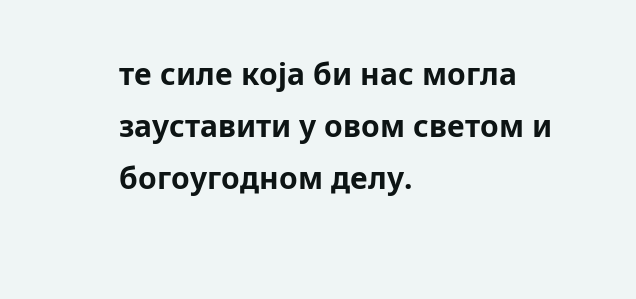те силе која би нас могла зауставити у овом светом и богоугодном делу.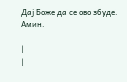Дај Боже да се ово збуде. Амин.

|
|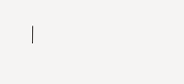|